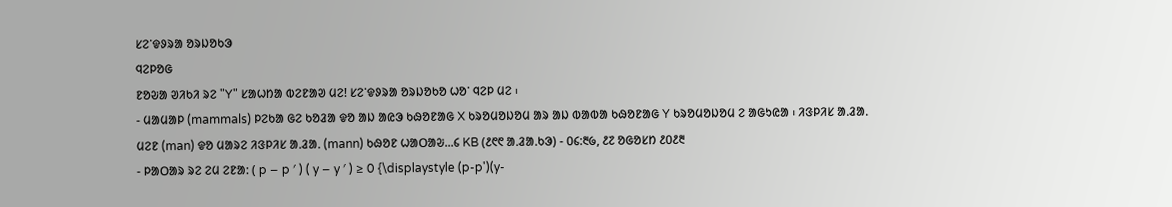ᱥᱮᱸᱫᱽᱨᱟ ᱚᱨᱡᱚᱠᱳ
ᱧᱮᱞᱚᱜ
ᱱᱚᱶᱟ ᱣᱤᱠᱤ ᱨᱮ "Y" ᱥᱟᱦᱴᱟ ᱵᱮᱱᱟᱣ ᱢᱮ! ᱥᱮᱸᱫᱽᱨᱟ ᱚᱨᱡᱚᱠᱚ ᱦᱚᱸ ᱧᱮᱞ ᱢᱮ ᱾
- ᱢᱟᱢᱟᱞ (mammals) ᱞᱮᱠᱟ ᱜᱮ ᱠᱚᱲᱟ ᱫᱚ ᱟᱡ ᱟᱭᱳ ᱠᱷᱚᱱᱟᱜ X ᱠᱨᱚᱢᱚᱡᱚᱢ ᱟᱨ ᱟᱡ ᱵᱟᱵᱟ ᱠᱷᱚᱱᱟᱜ Y ᱠᱨᱚᱢᱚᱡᱚᱢ ᱮ ᱟᱜᱩᱭᱟ ᱾ ᱤᱝᱞᱤᱥ ᱟᱹᱲᱟᱹ ᱢᱮᱱ (man) ᱫᱚ ᱢᱟᱨᱮ ᱤᱝᱞᱤᱥ ᱟᱹᱲᱟᱹ (mann) ᱠᱷᱚᱱ ᱦᱟᱛᱟᱶ...᱔ KB (᱒᱖᱖ ᱟᱹᱲᱟᱹᱠᱳ) - ᱐᱔:᱓᱙, ᱒᱗ ᱚᱜᱚᱥᱴ ᱒᱐᱒᱓
- ᱞᱟᱛᱟᱨ ᱨᱮ ᱮᱢ ᱮᱱᱟ: ( p − p ′ ) ( y − y ′ ) ≥ 0 {\displaystyle (p-p')(y-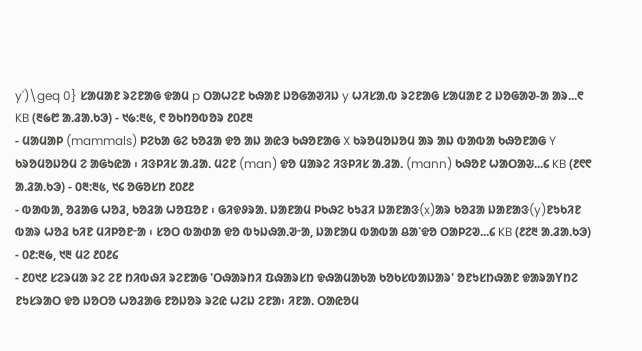y')\geq 0} ᱥᱟᱢᱟᱱ ᱨᱮᱱᱟᱜ ᱫᱟᱢ p ᱛᱟᱦᱮᱱ ᱠᱷᱟᱱ ᱡᱚᱜᱟᱣᱤᱡ y ᱦᱤᱥᱟᱹᱵ ᱨᱮᱱᱟᱜ ᱥᱟᱢᱟᱱ ᱮ ᱡᱚᱜᱟᱣ-ᱟ ᱟᱨ...᱖ KB (᱓᱙᱘ ᱟᱹᱲᱟᱹᱠᱳ) - ᱑᱙:᱓᱕, ᱖ ᱚᱠᱴᱚᱵᱚᱨ ᱒᱐᱒᱓
- ᱢᱟᱢᱟᱞ (mammals) ᱞᱮᱠᱟ ᱜᱮ ᱠᱚᱲᱟ ᱫᱚ ᱟᱡ ᱟᱭᱳ ᱠᱷᱚᱱᱟᱜ X ᱠᱨᱚᱢᱚᱡᱚᱢ ᱟᱨ ᱟᱡ ᱵᱟᱵᱟ ᱠᱷᱚᱱᱟᱜ Y ᱠᱨᱚᱢᱚᱡᱚᱢ ᱮ ᱟᱜᱩᱭᱟ ᱾ ᱤᱝᱞᱤᱥ ᱟᱹᱲᱟᱹ ᱢᱮᱱ (man) ᱫᱚ ᱢᱟᱨᱮ ᱤᱝᱞᱤᱥ ᱟᱹᱲᱟᱹ (mann) ᱠᱷᱚᱱ ᱦᱟᱛᱟᱶ...᱔ KB (᱒᱖᱖ ᱟᱹᱲᱟᱹᱠᱳ) - ᱐᱓:᱓᱕, ᱑᱔ ᱚᱜᱚᱥᱴ ᱒᱐᱒᱒
- ᱵᱟᱵᱟ, ᱚᱲᱟᱜ ᱦᱚᱲ, ᱠᱚᱲᱟ ᱦᱚᱯᱚᱱ ᱾ ᱜᱤᱫᱽᱨᱟᱹ ᱡᱟᱱᱟᱢ ᱞᱠᱷᱮ ᱠᱩᱲᱤ ᱡᱟᱱᱟᱝ(x)ᱟᱨ ᱠᱚᱲᱟ ᱡᱟᱱᱟᱝ(y)ᱱᱩᱠᱤᱱ ᱵᱟᱨ ᱦᱚᱲ ᱠᱤᱱ ᱢᱤᱞᱚᱱᱼᱟ ᱾ ᱥᱚᱛ ᱵᱟᱰᱟ ᱫᱚ ᱵᱩᱡᱷᱟᱹᱣᱼᱟ, ᱡᱟᱱᱟᱢ ᱵᱟᱵᱟ ᱪᱟᱸᱫᱚ ᱛᱟᱞᱮᱣ...᱔ KB (᱒᱗᱓ ᱟᱹᱲᱟᱹᱠᱳ) - ᱐᱒:᱓᱙, ᱑᱓ ᱢᱮ ᱒᱐᱒᱔
- ᱒᱐᱑᱒ ᱥᱮᱨᱢᱟ ᱨᱮ ᱮᱱ ᱴᱤᱵᱷᱤ ᱨᱮᱱᱟᱜ 'ᱛᱷᱟᱨᱴᱤ ᱯᱷᱟᱨᱥᱴ ᱫᱷᱟᱢᱟᱠᱟ ᱠᱚᱠᱥᱵᱟᱡᱟᱨ' ᱚᱱᱩᱥᱴᱷᱟᱱ ᱫᱟᱨᱟYᱴᱮ ᱱᱩᱥᱨᱟᱛ ᱫᱚ ᱡᱚᱛᱚ ᱦᱚᱲᱟᱜ ᱱᱚᱡᱚᱨ ᱨᱮᱭ ᱦᱮᱡ ᱮᱱᱟ᱾ ᱤᱱᱟᱹ ᱛᱟᱭᱚᱢ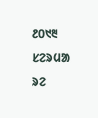᱒᱐᱑᱓ ᱥᱮᱨᱢᱟ ᱨᱮ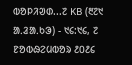ᱵᱚᱞᱤᱣᱰ...᱗ KB (᱓᱗᱑ ᱟᱹᱲᱟᱹᱠᱳ) - ᱑᱔:᱑᱔, ᱗ ᱱᱚᱵᱷᱮᱢᱵᱚᱨ ᱒᱐᱒᱔